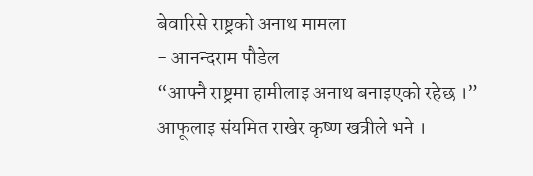बेवारिसे राष्ट्रको अनाथ मामला
- आनन्दराम पौडेल
“आफ्नै राष्ट्रमा हामीलाइ अनाथ बनाइएको रहेछ ।” आफूलाइ संयमित राखेर कृष्ण खत्रीले भने ।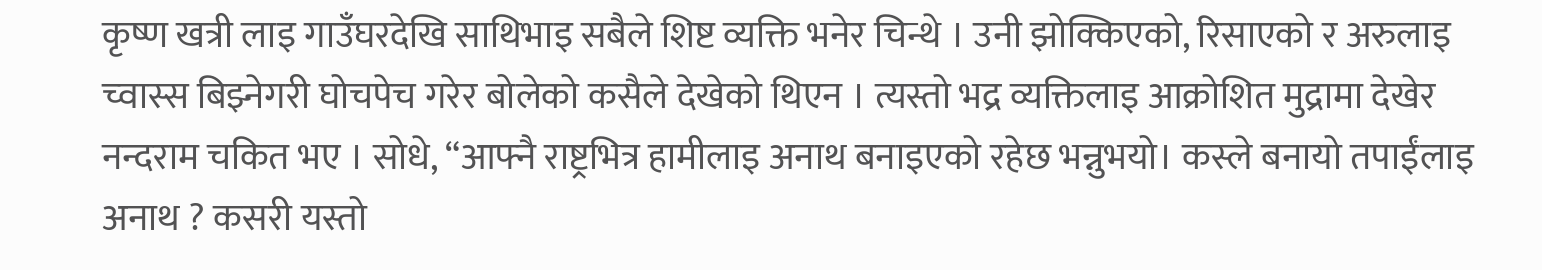कृष्ण खत्री लाइ गाउँघरदेखि साथिभाइ सबैले शिष्ट व्यक्ति भनेर चिन्थे । उनी झोक्किएको, रिसाएको र अरुलाइ च्वास्स बिझ्नेगरी घोचपेच गरेर बोलेको कसैले देखेको थिएन । त्यस्तो भद्र व्यक्तिलाइ आक्रोशित मुद्रामा देखेर नन्दराम चकित भए । सोधे, “आफ्नै राष्ट्रभित्र हामीलाइ अनाथ बनाइएको रहेछ भन्नुभयो। कस्ले बनायो तपाईंलाइ अनाथ ? कसरी यस्तो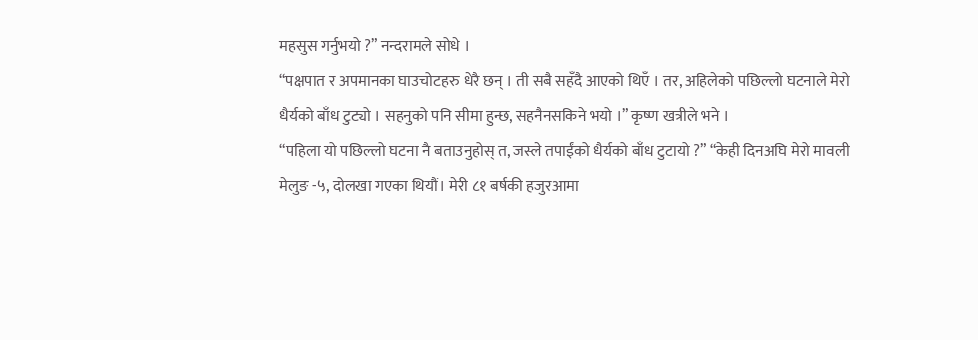महसुस गर्नुभयो ?” नन्दरामले सोधे ।
“पक्षपात र अपमानका घाउचोटहरु धेरै छन् । ती सबै सहँदै आएको थिएँ । तर, अहिलेको पछिल्लो घटनाले मेरो धैर्यको बाँध टुट्यो । सहनुको पनि सीमा हुन्छ, सहनैनसकिने भयो ।” कृष्ण खत्रीले भने ।
“पहिला यो पछिल्लो घटना नै बताउनुहोस् त, जस्ले तपाईंको धैर्यको बाँध टुटायो ?” “केही दिनअघि मेरो मावली मेलुङ -५, दोलखा गएका थियौं। मेरी ८१ बर्षकी हजुरआमा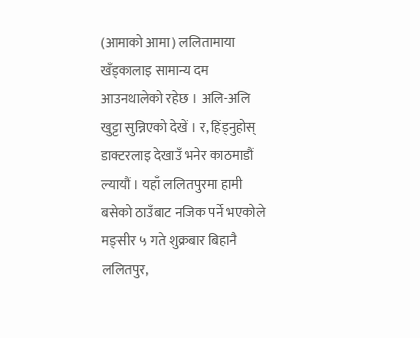(आमाको आमा) ललितामाया खँड्कालाइ सामान्य दम आउनथालेको रहेछ । अलि-अलि खुट्टा सुन्निएको देखें । र, हिंड्नुहोस् डाक्टरलाइ देखाउँ भनेर काठमाडौं ल्यायौं । यहाँ ललितपुरमा हामी बसेको ठाउँबाट नजिक पर्ने भएकोले मङ्सीर ५ गते शुक्रबार बिहानै ललितपुर,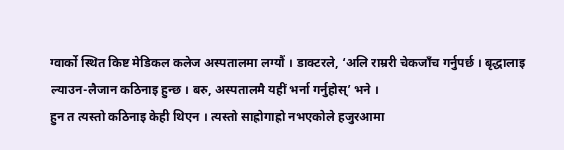ग्वार्को स्थित किष्ट मेडिकल कलेज अस्पतालमा लग्यौं । डाक्टरले, ‘अलि राम्ररी चेकजाँच गर्नुपर्छ । बृद्धालाइ ल्याउन-लैजान कठिनाइ हुन्छ । बरु, अस्पतालमै यहीं भर्ना गर्नुहोस्’ भने ।
हुन त त्यस्तो कठिनाइ केही थिएन । त्यस्तो साह्रोगाह्रो नभएकोले हजुरआमा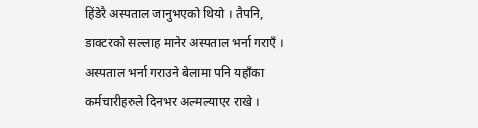हिंडेरै अस्पताल जानुभएको थियो । तैपनि, डाक्टरको सल्लाह मानेर अस्पताल भर्ना गराएँ । अस्पताल भर्ना गराउने बेलामा पनि यहाँका कर्मचारीहरुले दिनभर अल्मल्याएर राखे ।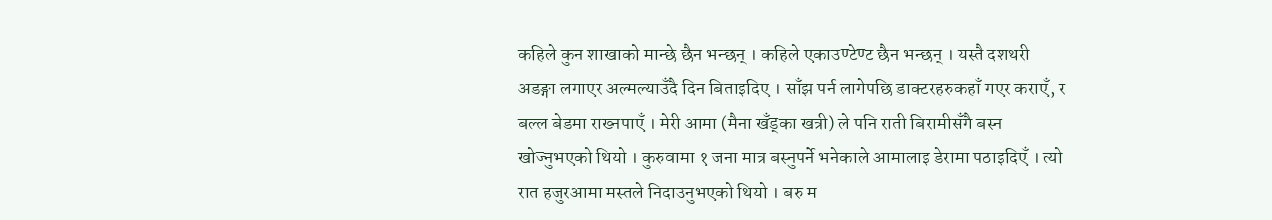कहिले कुन शाखाको मान्छे छैन भन्छन् । कहिले एकाउण्टेण्ट छैन भन्छन् । यस्तै दशथरी अडङ्गा लगाएर अल्मल्याउँदै दिन बिताइदिए । साँझ पर्न लागेपछि डाक्टरहरुकहाँ गएर कराएँ, र बल्ल बेडमा राख्नपाएँ । मेरी आमा (मैना खँड्का खत्री) ले पनि राती बिरामीसँगै बस्न खोज्नुभएको थियो । कुरुवामा १ जना मात्र बस्नुपर्ने भनेकाले आमालाइ डेरामा पठाइदिएँ । त्यो रात हजुरआमा मस्तले निदाउनुभएको थियो । बरु म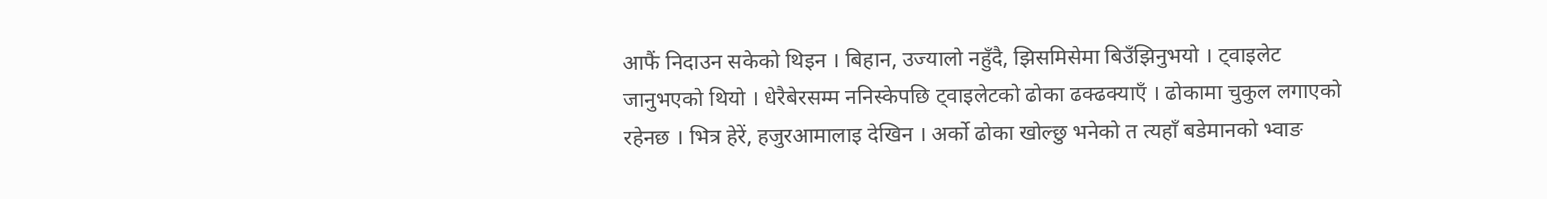आफैं निदाउन सकेको थिइन । बिहान, उज्यालो नहुँदै, झिसमिसेमा बिउँझिनुभयो । ट्वाइलेट जानुभएको थियो । धेरैबेरसम्म ननिस्केपछि ट्वाइलेटको ढोका ढक्ढक्याएँ । ढोकामा चुकुल लगाएको रहेनछ । भित्र हेरें, हजुरआमालाइ देखिन । अर्को ढोका खोल्छु भनेको त त्यहाँ बडेमानको भ्वाङ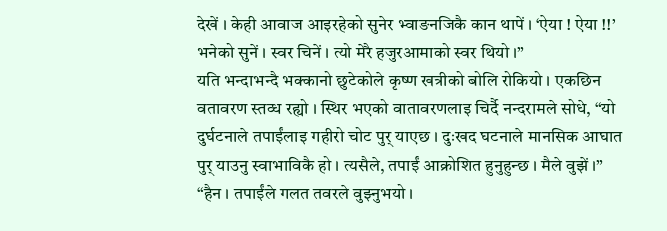देखें । केही आवाज आइरहेको सुनेर भ्वाङनजिकै कान थापें । ‘ऐया ! ऐया !!’ भनेको सुनें । स्वर चिनें । त्यो मेरै हजुरआमाको स्वर थियो ।”
यति भन्दाभन्दै भक्कानो छुटेकोले कृष्ण खत्रीको बोलि रोकियो । एकछिन वतावरण स्तव्ध रह्यो । स्थिर भएको वातावरणलाइ चिर्दै नन्दरामले सोधे, “यो दुर्घटनाले तपाईंलाइ गहीरो चोट पुर् याएछ । दुःखद घटनाले मानसिक आघात पुर् याउनु स्वाभाविकै हो । त्यसैले, तपाईं आक्रोशित हुनुहुन्छ । मैले वुझें ।”
“हैन । तपाईंले गलत तवरले वुझ्नुभयो ।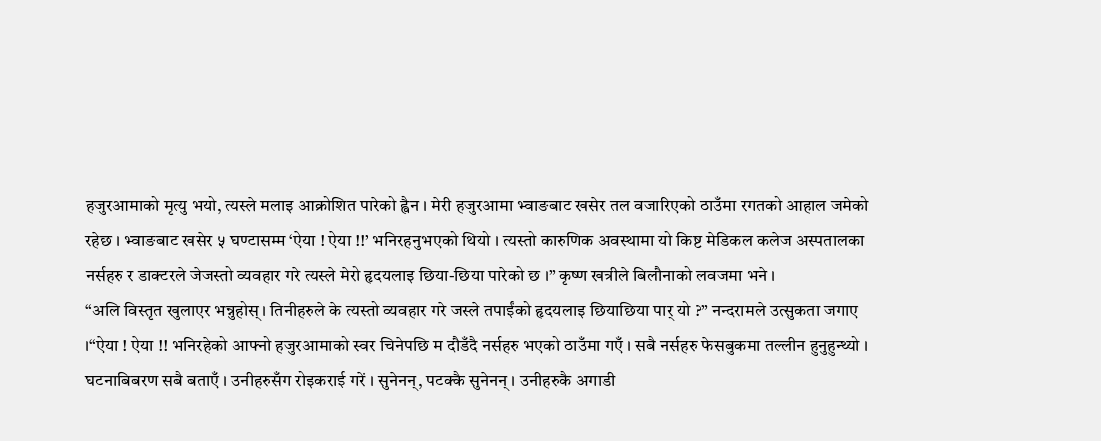हजुरआमाको मृत्यु भयो, त्यस्ले मलाइ आक्रोशित पारेको ह्वैन । मेरी हजुरआमा भ्वाङबाट खसेर तल वजारिएको ठाउँमा रगतको आहाल जमेको रहेछ । भ्वाङबाट खसेर ५ घण्टासम्म ‘ऐया ! ऐया !!’ भनिरहनुभएको थियो । त्यस्तो कारुणिक अवस्थामा यो किष्ट मेडिकल कलेज अस्पतालका नर्सहरु र डाक्टरले जेजस्तो व्यवहार गरे त्यस्ले मेरो हृदयलाइ छिया-छिया पारेको छ ।” कृष्ण खत्रीले बिलौनाको लवजमा भने ।
“अलि विस्तृत खुलाएर भन्नुहोस्। तिनीहरुले के त्यस्तो व्यवहार गरे जस्ले तपाईंको हृदयलाइ छियाछिया पार् यो ?” नन्दरामले उत्सुकता जगाए ।“ऐया ! ऐया !! भनिरहेको आफ्नो हजुरआमाको स्वर चिनेपछि म दौडँदै नर्सहरु भएको ठाउँमा गएँ । सबै नर्सहरु फेसबुकमा तल्लीन हुनुहुन्थ्यो । घटनाबिबरण सबै बताएँ । उनीहरुसँग रोइकराई गरें । सुनेनन्, पटक्कै सुनेनन् । उनीहरुकै अगाडी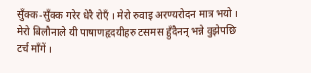सुँक्क-सुँक्क गरेर धेरै रोएँ । मेरो रुवाइ अरण्यरोदन मात्र भयो । मेरो बिलौनाले यी पाषाणहृदयीहरु टसमस हुँदैनन् भन्ने वुझेपछि टर्च माँगें ।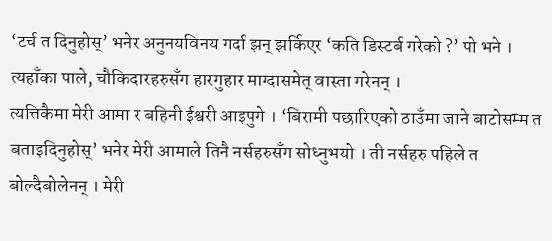‘टर्च त दिनुहोस्’ भनेर अनुनयविनय गर्दा झन् झर्किएर ‘कति डिस्टर्ब गरेको ?’ पो भने । त्यहाँका पाले, चौकिदारहरुसँग हारगुहार माग्दासमेत् वास्ता गरेनन् ।
त्यत्तिकैमा मेरी आमा र बहिनी ईश्वरी आइपुगे । ‘बिरामी पछारिएको ठाउँमा जाने बाटोसम्म त बताइदिनुहोस्’ भनेर मेरी आमाले तिनै नर्सहरुसँग सोध्नुभयो । ती नर्सहरु पहिले त बोल्दैबोलेनन् । मेरी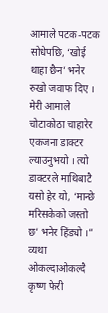आमाले पटक-पटक सोधेपछि, ‘खोई थाहा छैन’ भनेर रुखो जवाफ दिए । मेरी आमाले चोटाकोठा चाहारेर एकजना डाक्टर ल्याउनुभयो । त्यो डाक्टरले माथिबाटै यसो हेर यो, ‘मान्छे मरिसकेको जस्तो छ’ भनेर हिंड्यो ।” व्यथा ओकल्दाओकल्दै कृष्ण फेरी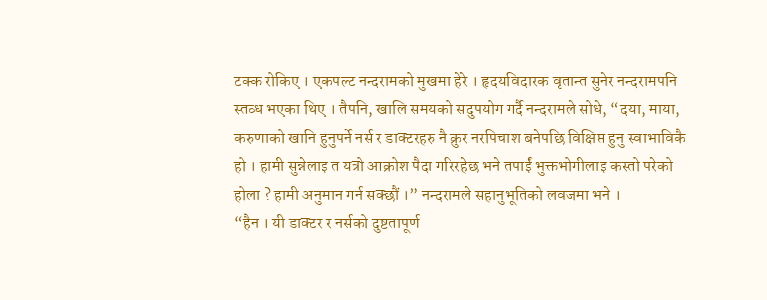टक्क रोकिए । एकपल्ट नन्दरामको मुखमा हेरे । हृदयविदारक वृतान्त सुनेर नन्दरामपनि स्तव्ध भएका थिए । तैपनि, खालि समयको सदुपयोग गर्दै नन्दरामले सोधे, “दया, माया, करुणाको खानि हुनुपर्ने नर्स र डाक्टरहरु नै क्रुर नरपिचाश बनेपछि विक्षिप्त हुनु स्वाभाविकै हो । हामी सुन्नेलाइ त यत्रो आक्रोश पैदा गरिरहेछ भने तपाईं भुक्तभोगीलाइ कस्तो परेको होला ? हामी अनुमान गर्न सक्छौं ।” नन्दरामले सहानुभूतिको लवजमा भने ।
“हैन । यी डाक्टर र नर्सको दुष्टतापूर्ण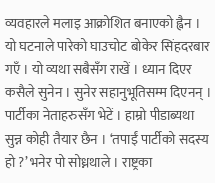व्यवहारले मलाइ आक्रोशित बनाएको ह्वैन । यो घटनाले पारेको घाउचोट बोकेर सिंहदरबार गएँ । यो व्यथा सबैसँग राखें । ध्यान दिएर कसैले सुनेन । सुनेर सहानुभूतिसम्म दिएनन् । पार्टीका नेताहरुसँग भेटें । हाम्रो पीडाब्यथा सुन्न कोही तैयार छैन । ‘तपाईं पार्टीको सदस्य हो ?’ भनेर पो सोध्नथाले । राष्ट्रका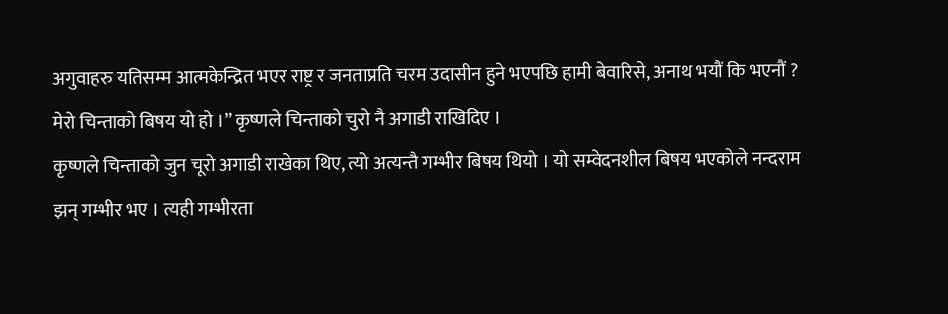अगुवाहरु यतिसम्म आत्मकेन्द्रित भएर राष्ट्र र जनताप्रति चरम उदासीन हुने भएपछि हामी बेवारिसे, अनाथ भयौं कि भएनौं ? मेरो चिन्ताको बिषय यो हो ।” कृष्णले चिन्ताको चुरो नै अगाडी राखिदिए ।
कृष्णले चिन्ताको जुन चूरो अगाडी राखेका थिए, त्यो अत्यन्तै गम्भीर बिषय थियो । यो सम्वेदनशील बिषय भएकोले नन्दराम झन् गम्भीर भए । त्यही गम्भीरता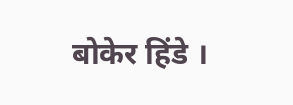बोकेर हिंडे ।